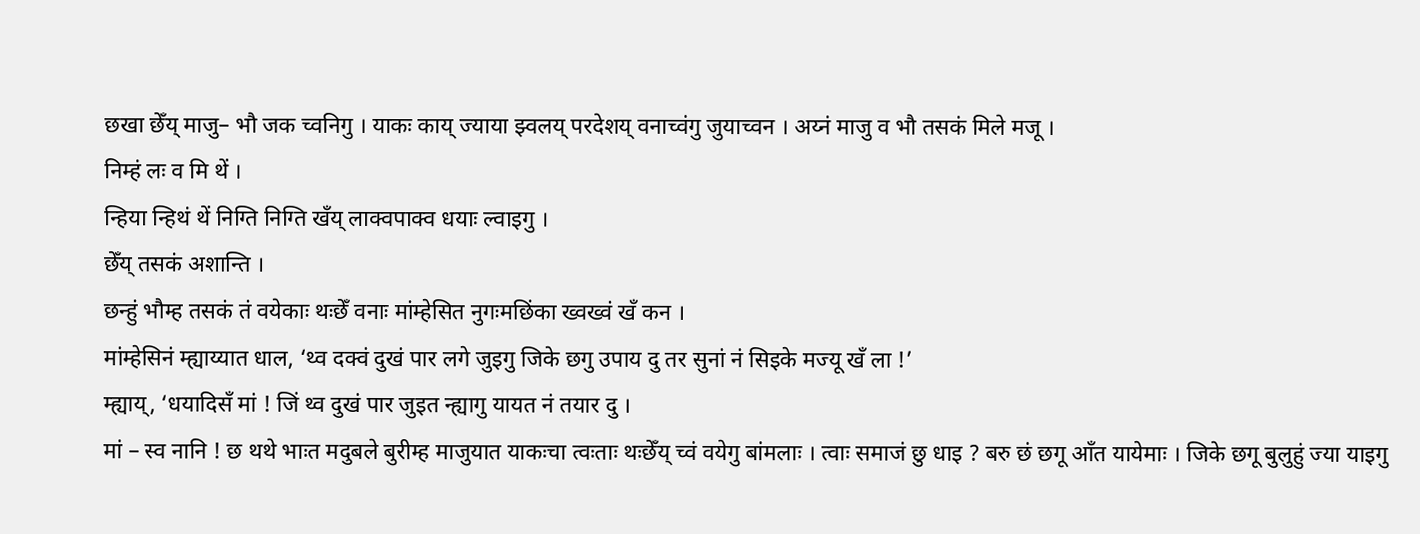छखा छेँय् माजु– भौ जक च्वनिगु । याकः काय् ज्याया झ्वलय् परदेशय् वनाच्वंगु जुयाच्वन । अय्नं माजु व भौ तसकं मिले मजू ।
निम्हं लः व मि थें ।
न्हिया न्हिथं थें निग्ति निग्ति खँय् लाक्वपाक्व धयाः ल्वाइगु ।
छेँय् तसकं अशान्ति ।
छन्हुं भौम्ह तसकं तं वयेकाः थःछेँ वनाः मांम्हेसित नुगःमछिंका ख्वख्वं खँ कन ।
मांम्हेसिनं म्ह्याय्यात धाल, ‘थ्व दक्वं दुखं पार लगे जुइगु जिके छगु उपाय दु तर सुनां नं सिइके मज्यू खँ ला !’
म्ह्याय्, ‘धयादिसँ मां ! जिं थ्व दुखं पार जुइत न्ह्यागु यायत नं तयार दु ।
मां – स्व नानि ! छ थथे भाःत मदुबले बुरीम्ह माजुयात याकःचा त्वःताः थःछेँय् च्वं वयेगु बांमलाः । त्वाः समाजं छु धाइ ? बरु छं छगू आँत यायेमाः । जिके छगू बुलुहुं ज्या याइगु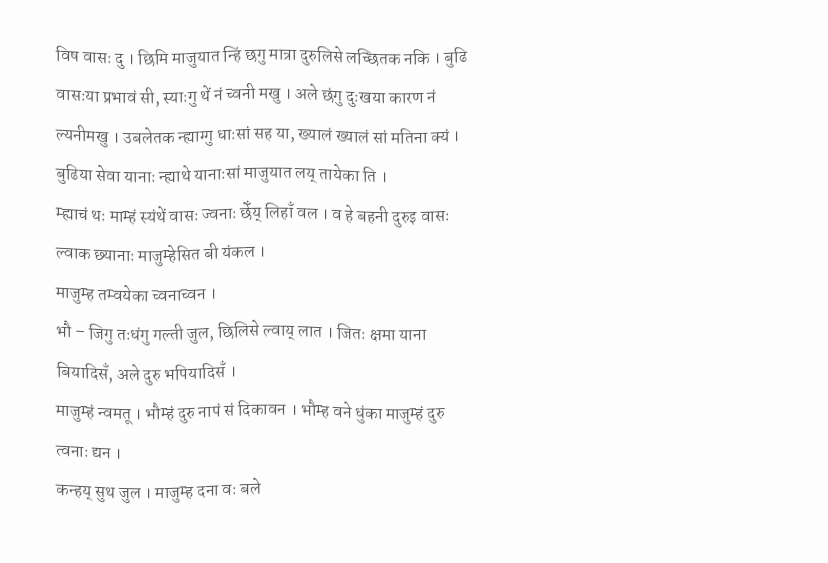विष वासः दु । छिमि माजुयात न्हिं छगु मात्रा दुरुलिसे लच्छितक नकि । बुढि वासःया प्रभावं सी, स्याःगु थें नं च्वनी मखु । अले छंगु दुःखया कारण नं ल्यनीमखु । उबलेतक न्ह्याग्गु धाःसां सह या, ख्यालं ख्यालं सां मतिना क्यं । बुढिया सेवा यानाः न्ह्याथे यानाःसां माजुयात लय् तायेका ति ।
म्ह्याचं थः माम्हं स्यंथें वासः ज्वनाः छेँय् लिहाँ वल । व हे बहनी दुरुइ वासः ल्वाक छ्यानाः माजुम्हेसित बी यंकल ।
माजुम्ह तम्वयेका च्वनाच्वन ।
भौ – जिगु तःधंगु गल्ती जुल, छिलिसे ल्वाय् लात । जितः क्षमा याना बियादिसँ, अले दुरु भपियादिसँ ।
माजुम्हं न्वमतू । भौम्हं दुरु नापं सं दिकावन । भौम्ह वने धुंका माजुम्हं दुरु त्वनाः द्यन ।
कन्हय् सुथ जुल । माजुम्ह दना वः बले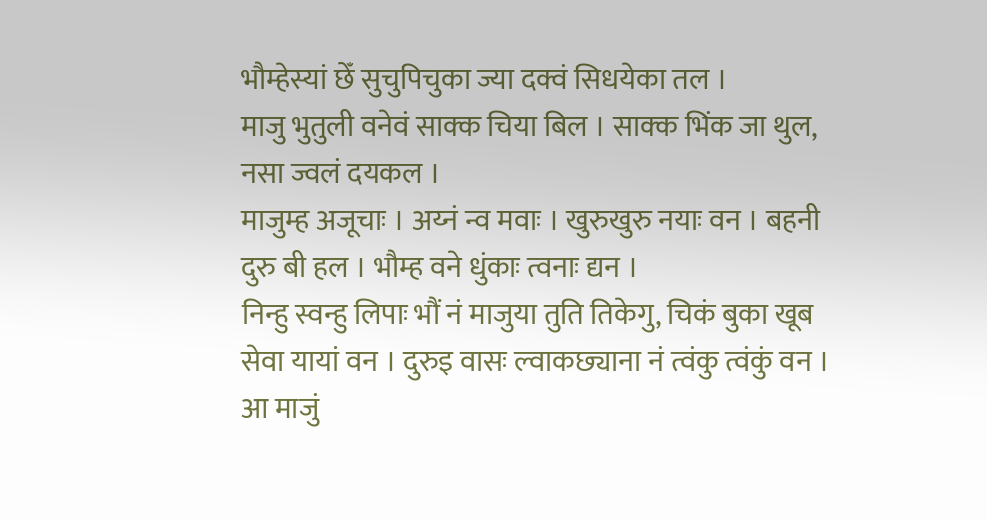भौम्हेस्यां छेँ सुचुपिचुका ज्या दक्वं सिधयेका तल ।
माजु भुतुली वनेवं साक्क चिया बिल । साक्क भिंक जा थुल, नसा ज्वलं दयकल ।
माजुम्ह अजूचाः । अय्नं न्व मवाः । खुरुखुरु नयाः वन । बहनी दुरु बी हल । भौम्ह वने धुंकाः त्वनाः द्यन ।
निन्हु स्वन्हु लिपाः भौं नं माजुया तुति तिकेगु, चिकं बुका खूब सेवा यायां वन । दुरुइ वासः ल्वाकछ्याना नं त्वंकु त्वंकुं वन । आ माजुं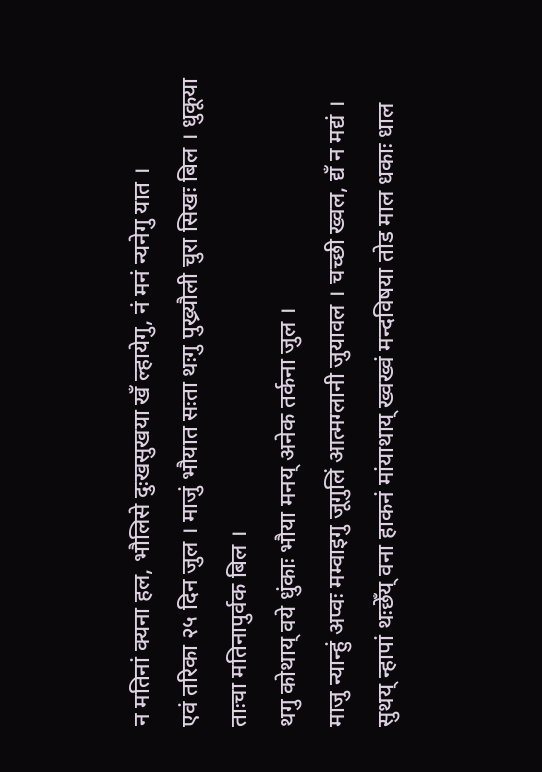न मतिनां क्यना हल, भौलिसे दुःखसुखया खँ ल्हायेगु, नं मनं न्यनेगु यात ।
एवं तरिका २५ दिन जुल । माजुं भौयात सःता थःगु पुख्र्यौली चुरा सिखः बिल । धुकूया ताःचा मतिनापुर्वक बिल ।
थगु कोथाय् वये धुंकाः भौया मनय् अनेक तर्कना जुल ।
माजु न्यान्हुं अप्वः मम्वाइगु जूगुलिं आत्मग्लानी जुयावल । चच्छी ख्वल, द्यँ न मद्यं ।
सुथय् न्हापां थःछेँय् वना हाकनं मांयाथाय् ख्वख्वं मन्दविषया तोड माल धकाः धाल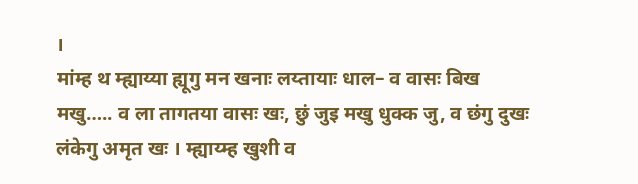।
मांम्ह थ म्ह्याय्या ह्यूगु मन खनाः लय्तायाः धाल– व वासः बिख मखु….. व ला तागतया वासः खः, छुं जुइ मखु धुक्क जु, व छंगु दुखः लंकेगु अमृत खः । म्ह्याय्म्ह खुशी व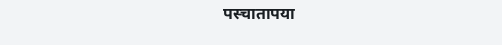पस्चातापया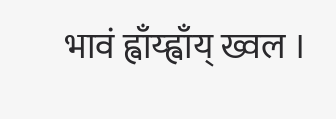भावं ह्वाँय्ह्वाँय् ख्वल ।